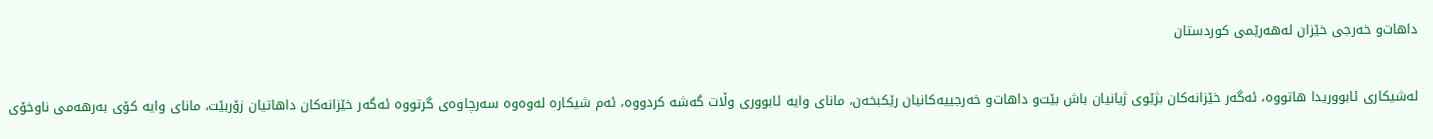داهات‌و خه‌رجی‌ خێزان له‌هه‌رێمی‌ كوردستان ‌

له‌شیكاری‌ ئابووریدا هاتووه‌، ئه‌گه‌ر خێزانه‌كان بژێوی‌ ژیانیان باش بێت‌و داهات‌و خه‌رجییه‌كانیان رێكبخه‌ن، مانای‌ وایه‌ ئابووری‌ وڵات گه‌شه‌ كردووه‌، ئه‌م شیكاره‌ له‌وه‌وه‌ سه‌رچاوه‌ی‌ گرتووه‌ ئه‌گه‌ر خێزانه‌كان داهاتیان زۆربێت، مانای‌ وایه‌ كۆی‌ به‌رهه‌می‌ ناوخۆی‌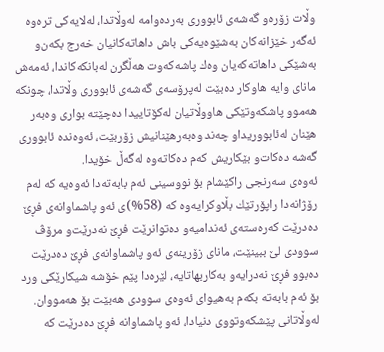وڵات زۆره‌و گه‌شه‌ی‌ ئابووری‌ به‌رده‌وامه‌ له‌وڵاتدا، له‌لایه‌كی‌ تره‌وه‌ ئه‌گه‌ر خێزانه‌كان به‌شێوه‌یه‌كی‌ باش داهاته‌كانیان خه‌رج بكه‌ن‌و به‌شێكی‌ داهاته‌كه‌یان وه‌ك پاشه‌كه‌وت هه‌ڵگرن له‌بانكه‌كاندا، ئه‌مه‌ش مانای‌ وایه‌ هاوكار ده‌بێت له‌پرۆسه‌ی‌ گه‌شه‌ی‌ ئابووری‌ وڵاتدا، چونكه‌ هه‌موو پاشكه‌وتێكی‌ هاووڵاتیان له‌كۆتاییدا ده‌چێته‌ بواری‌ وه‌به‌ر هێنان له‌ئابووریداو چه‌ند وه‌به‌رهێنانیش زۆربێت، ئه‌وه‌نده‌ ئابووری‌ گه‌شه‌ ده‌كات‌و بێكاریش كه‌م ده‌كاته‌وه‌ له‌گه‌ڵ خۆیدا.
ئه‌وه‌ی‌ سه‌رنجی‌ راكێشام بۆ نووسینی‌ ئه‌م بابه‌ته‌دا ئه‌وه‌یه‌ كه‌ له‌م رۆژانه‌دا راپۆرتێك بڵاوكرایه‌وه‌ كه‌ (58%)ی‌ ئه‌و پاشماوانه‌ی‌ فڕێ‌ ده‌درێت كه‌ره‌سته‌ی‌ ئه‌ندامیه‌و ده‌توانرێت فڕێ نه‌درێت‌و مرۆڤ سوودی‌ لێ ببینێت، مانای‌ زۆرینه‌ی‌ ئه‌و پاشماوانه‌ی‌ فڕێ ده‌درێت ده‌بوو فڕێ نه‌درایه‌و به‌كاربهاتایه‌، لێره‌دا پێم خۆشه‌ شیكارێكی‌ ورد بۆ ئه‌م بابه‌ته‌ بكه‌م به‌هیوای‌ ئه‌وه‌ی‌ سوودی‌ هه‌بێت بۆ هه‌مووان.
له‌وڵاتانی‌ پێشكه‌وتووی‌ دنیادا، ئه‌و پاشماوانه‌ فڕێ ده‌درێت كه‌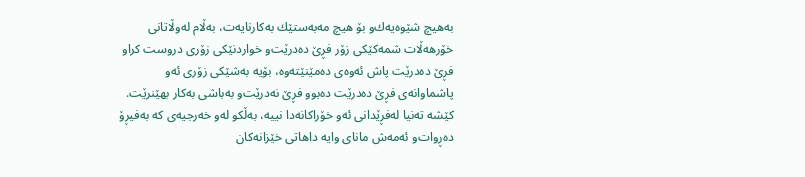به‌هیچ شێوه‌یه‌ك‌و بۆ هیچ مه‌به‌ستێك به‌كارنایه‌ت، به‌ڵام له‌وڵاتانی‌ خۆرهه‌ڵات شمه‌كێكی‌ زۆر فڕێ ده‌درێت‌و خواردنێكی‌ زۆری‌ دروست كراو فڕێ‌ ده‌درێت پاش ئه‌وه‌ی‌ ده‌مێنێته‌وه‌، بۆیه‌ به‌شێكی‌ زۆری‌ ئه‌و پاشماوانه‌ی‌ فڕێ ده‌درێت ده‌بوو فڕێ نه‌درێت‌و به‌باشی‌ به‌كار بهێنرێت.
كێشه‌ ته‌نیا له‌فڕێدانی‌ ئه‌و خۆراكانه‌دا نییه‌، به‌ڵكو له‌و خه‌رجیه‌ی‌ كه‌ به‌فیڕۆ ده‌ڕوات‌و ئه‌مه‌ش مانای‌ وایه‌ داهاتی‌ خێزانه‌كان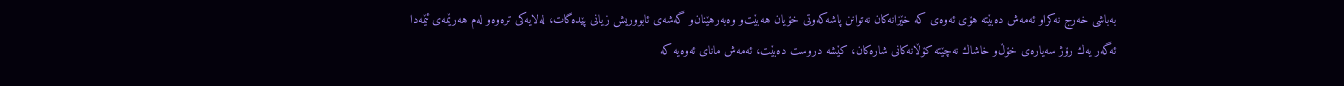به‌باشی‌ خه‌رج نه‌كراو ئه‌مه‌ش ده‌بێته‌ هۆی‌ ئه‌وه‌ی‌ كه‌ خێزانه‌كان نه‌توانن پاشه‌كه‌وتی‌ خۆیان هه‌بێت‌و وه‌به‌رهێنان‌و گه‌شه‌ی‌ ئابووریش زیانی‌ پێده‌گات، له‌لایه‌كی‌ تره‌وه‌‌و له‌م هه‌رێمه‌ی‌ ئێمه‌دا ئه‌گه‌ر یه‌ك رۆژ سه‌یاره‌ی‌ خۆڵ‌و خاشاك نه‌چێته‌ كۆڵانه‌كانی‌ شاره‌كان، كێشه‌ دروست ده‌بێت، ئه‌مه‌ش مانای‌ ئه‌وه‌یه‌ كه‌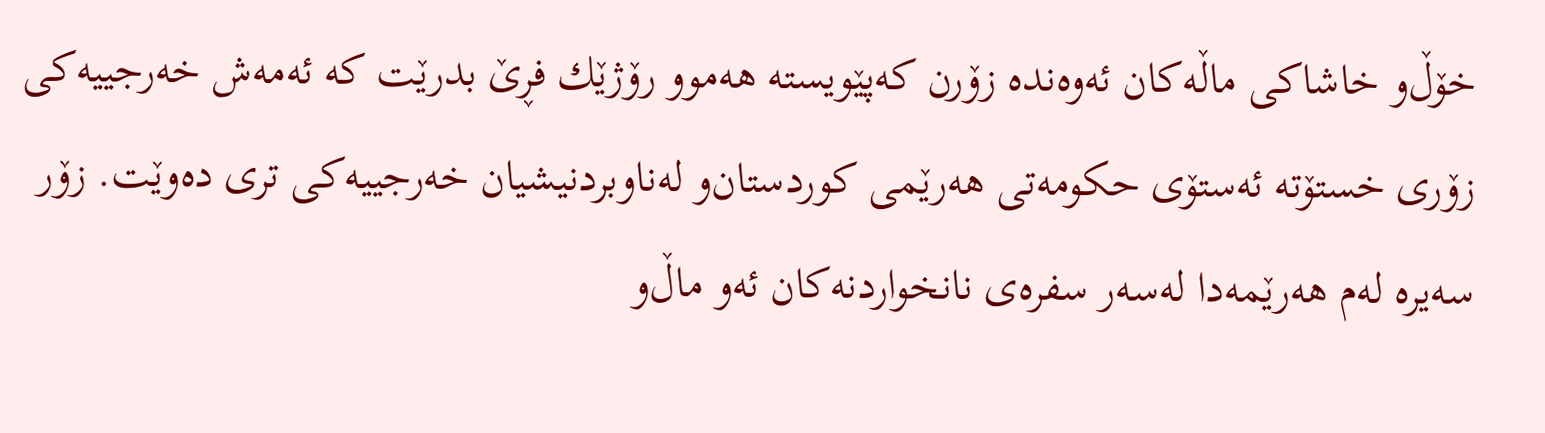خۆڵ‌و خاشاكی‌ ماڵه‌كان ئه‌وه‌نده‌ زۆرن كه‌پێویسته‌ هه‌موو رۆژێك فڕێ‌ بدرێت كه‌ ئه‌مه‌ش خه‌رجییه‌كی‌ زۆری‌ خستۆته‌ ئه‌ستۆی‌ حكومه‌تی‌ هه‌رێمی‌ كوردستان‌و له‌ناوبردنیشیان خه‌رجییه‌كی‌ تری‌ ده‌وێت. زۆر سه‌یره‌ له‌م هه‌رێمه‌دا له‌سه‌ر سفره‌ی‌ نانخواردنه‌كان ئه‌و ماڵ‌و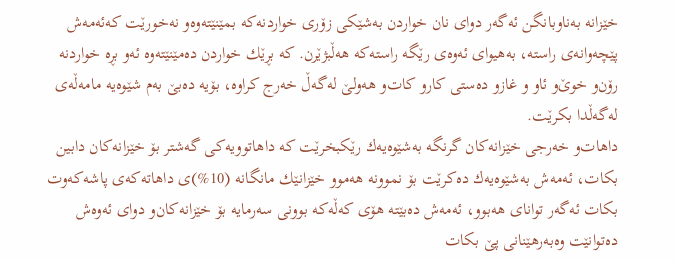خێزانه‌ به‌ناوبانگن ئه‌گه‌ر دوای‌ نان خواردن به‌شێكی‌ زۆری‌ خواردنه‌كه‌ بمێنێته‌وه‌و نه‌خورێت كه‌ئه‌مه‌ش پێچه‌وانه‌ی‌ راسته‌، به‌هیوای‌ ئه‌وه‌ی‌ رێگه‌ راسته‌كه‌ هه‌ڵبژێرن. كه‌ بڕێك خواردن ده‌مێنێته‌وه‌ ئه‌و بڕه‌ خواردنه‌ رۆن‌و خوێ‌و ئاو و غازو ده‌ستی‌ كارو كات‌و هه‌ولێ‌ له‌گه‌ڵ خه‌رج كراوه‌، بۆیه‌ ده‌بێ‌ به‌م شێوه‌یه‌ مامه‌ڵه‌ی‌ له‌گه‌ڵدا بكرێت.
داهات‌و خه‌رجی‌ خێزانه‌كان گرنگه‌ به‌شێوه‌یه‌ك رێكبخرێت كه‌ داهاتوویه‌كی‌ گه‌شتر بۆ خێزانه‌كان دابین بكات، ئه‌مه‌ش به‌شێوه‌یه‌ك ده‌كرێت بۆ نموونه‌ هه‌موو خێزانێك مانگانه‌ (10%)ی‌ داهاته‌كه‌ی‌ پاشه‌كه‌وت بكات ئه‌گه‌ر توانای‌ هه‌بوو، ئه‌مه‌ش ده‌بێته‌ هۆی‌ كه‌ڵه‌كه‌ بوونی‌ سه‌رمایه‌ بۆ خێزانه‌كان‌و دوای‌ ئه‌وه‌ش ده‌توانێت وه‌به‌رهێنانی‌ پێ بكات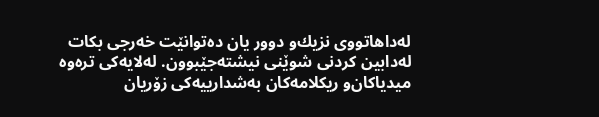له‌داهاتووی‌ نزیك‌و دوور یان ده‌توانێت خه‌رجی‌ بكات له‌دابین كردنی‌ شوێنی‌ نیشته‌جێبوون. له‌لایه‌كی‌ تره‌وه‌ میدیاكان‌و ریكلامه‌كان به‌شدارییه‌كی‌ زۆریان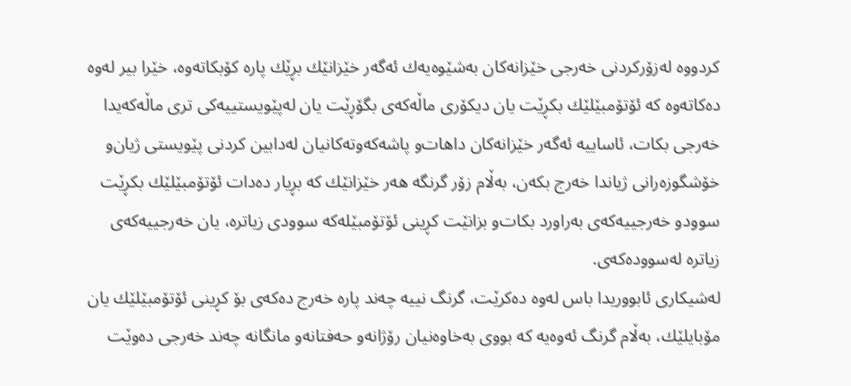كردووه‌ له‌زۆركردنی‌ خه‌رجی‌ خێزانه‌كان به‌شێوه‌یه‌ك ئه‌گه‌ر خێزانێك بڕێك پاره‌ كۆبكاته‌وه‌، خێرا بیر له‌وه‌ ده‌كاته‌وه‌ كه‌ ئۆتۆمبێلێك بكڕێت یان دیكۆری‌ ماڵه‌كه‌ی‌ بگۆڕێت یان له‌پێویستییه‌كی‌ تری‌ ماڵه‌كه‌یدا خه‌رجی‌ بكات، ئاساییه‌ ئه‌گه‌ر خێزانه‌كان داهات‌و پاشه‌كه‌وته‌كانیان له‌دابین كردنی‌ پێویستی‌ ژیان‌و خۆشگوزه‌رانی ژیاندا خه‌رج بكه‌ن، به‌ڵام زۆر گرنگه‌ هه‌ر خێزانێك كه‌ بڕیار ده‌دات ئۆتۆمبێلێك بكڕێت سوودو خه‌رجییه‌كه‌ی‌ به‌راورد بكات‌و بزانێت كڕینی‌ ئۆتۆمبێله‌كه‌ سوودی‌ زیاتره‌، یان خه‌رجییه‌كه‌ی‌ زیاتره‌ له‌سووده‌كه‌ی‌.
له‌شیكاری‌ ئابووریدا باس له‌وه‌ ده‌كرێت، گرنگ نییه‌ چه‌ند پاره‌ خه‌رج ده‌كه‌ی‌ بۆ كڕینی‌ ئۆتۆمبێلێك یان مۆبایلێك، به‌ڵام گرنگ ئه‌وه‌یه‌ كه‌ بووی‌ به‌خاوه‌نیان رۆژانه‌و حه‌فتانه‌و مانگانه‌ چه‌ند خه‌رجی‌ ده‌وێت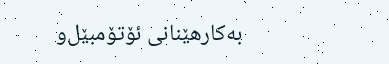به‌كارهێنانی‌ ئۆتۆمبێل‌و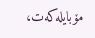مۆبایله‌كه‌ت،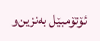ئۆتۆمبێل به‌نزین‌و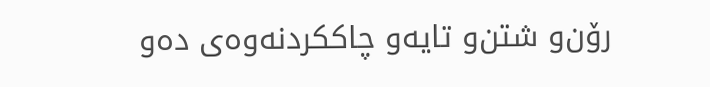رۆن‌و شتن‌و تایه‌و چاككردنه‌وه‌ی‌ ده‌و